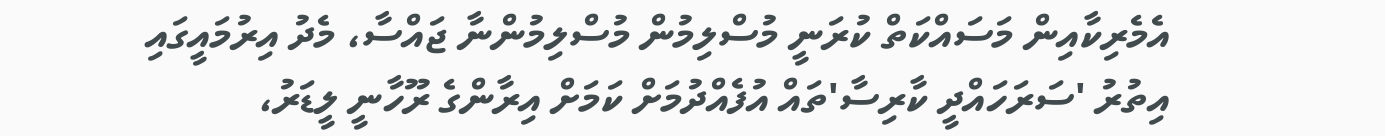އެމެރިކާއިން މަސައްކަތް ކުރަނީ މުސްލިމުން މުސްލިމުންނާ ޖައްސާ، މެދު އިރުމައީގައި އިތުރު 'ސަރަހައްދީ ކާރިސާ'ތައް އުފެއްދުމަށް ކަމަށް އިރާންގެ ރޫހާނީ ލީޑަރު،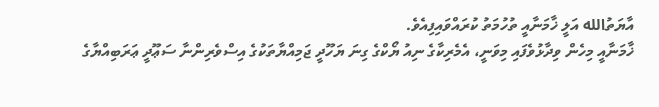އާޔަތުالله އަލީ ޚާމަނާއީ ތުހުމަތު ކުރައްވައިފިއެވެ.
ޚާމަނާއީ މިހެން ވިދާޅުވެފައި މިވަނީ، އެމެރިކާގެ ނިއު ޔޯކްގެ ގިނަ ޔަހޫދީ ޖަމިއްޔާތަކުގެ އިސްވެރިންނާ ސަޢޫދީ ޢަރަބިއްޔާގެ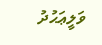ވަލީޢަޙުދު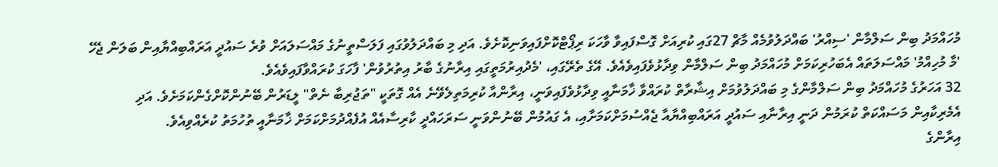މުހައްމަދު ބިން ސަލްމާން 'ސިއްރު' ބައްދަލުވުމެއް މާޗް 27ގައި ކުރިއަށް ގޮސްފައިވާ ވާހަކަ ރިޕޯޓްކޮށްފައިވަނިކޮށެވެ. އަދި މި ބައްދަލުވުގައި ފަލަސްތީނުގެ މައްސަލައަށް ވުރެ ސައުދީ އަރައްބިއްޔާއިން ބަލަން ޖެހޭ 'މާ މުހިއްމު' މައްސަލަތައް އެބަހުރިކަމަށް މުހައްމަދު ބިން ސަލްމާން ވިދާޅުވެފައިވެއެވެ. އޭގެ ތެރޭގައި، 'މެދުއިރުމަތީގައި އިރާނުގެ ބާރު އިތުރުވުން' ފާހަގަ ކުރައްވާފައިވެއެވެ.
32 އަހަރުގެ މުހައްމަދު ބިން ސަލްމާންގެ މި ބައްދަލުވުމަށް އިޝާރާތް ކުރައްވާ ޚާމަނާއީ ވިދާޅުވެފައިވަނީ، އިރާންއާ ކުރިމަތިލެވޭނެ އެއް ގޮތަކީ "ތަޖުރިބާ ނެތް" ލީޑަރުން ބޭނުންކޮށްގެންކަމަށެވެ. އަދި އެމެރިކާއިން މަސައްކަތް ކުރަމުން ދަނީ އިރާނާއި ސައުދީ އަރައްބިއްޔާއާ ޖެއްސުމަށްކަމަށާއި، އެ ގައުމުން ބޭނުންވަނީ ސަރަހައްދީ ކާރިސާއެއް އުފެއްދުމަށްކަމަށް ޚާމަނާއީ ތުހުމަތު ކުރެއްވިއެވެ.
އިރާންގެ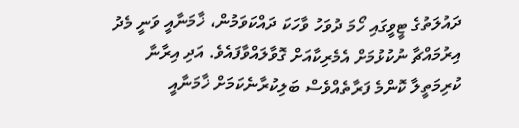ދައުލަތުގެ ޓީވީގައި ހޯމަ ދުވަހު ވާހަކަ ދައްކަވަމުން، ޚާމަނާއީ ވަނީ މެދު އިރުމައްޗާ ނުކުޅުމަށް އެމެރިކާއަށް ގޮވާލައްވާފައެވެ. އަދި އިރާނާ ކުރިމަތީލާ ކޮންމެ ފަރާތެއްވެސް ބަލިކުރާނެކަމަށް ޚާމަނާއީ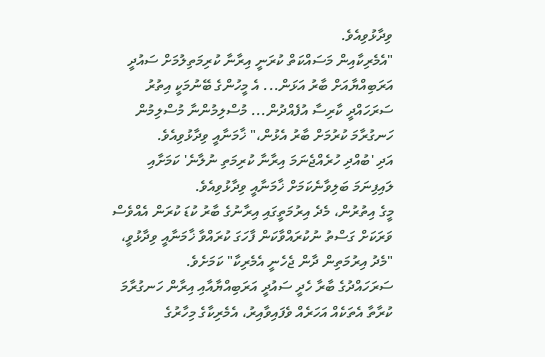ވިދާޅުވިއެވެ.
"އެމެރިކާއިން މަސައްކަތް ކުރަނީ އިރާނާ ކުރިމަތިލުމަށް ސައުދީ އަރަބިއްޔާއަށް ބާރު އަޅަން... އެ މީހުންގެ ބޭނުމަކީ އިތުރު ސަރަހައްދީ ކާރިސާ އުފެއްދުން... މުސްލިމުންނާ މުސްލިމުން ހަނގުރާމަ ކުރުމަށް ބާރު އެޅުން،" ޚާމަނާއީ ވިދާޅުވިއެވެ.
އަދި 'ބުއްދި ހުރެއްޖެނަމަ އިރާނާ ކުރިމަތި ނުލާނެ' ކަމަށާއި ލައިފިނަމަ ބަލިވާނެކަމަށް ޚާމަނާއީ ވިދާޅުވިއެވެ.
މީގެ އިތުރުން، މެދެ އިރުމަތީގައި އިރާނުގެ ބާރު ކުޑަ ކުރަން އެއްވެސް ވަރަކަށް ގަސްތު ނުކުރައްވާކަން ފާހަގަ ކުރައްވާ ޚާމަނާއީ ވިދާޅުވީ، "މެދު އިރުމަތިން ދާން ޖެހެނީ އެމެރިކާ" ކަމަށެވެ.
ސަރަހައްދުގެ ބާރާ ހެދީ ސައުދީ އަރަބިއްޔާއާއި އިރާން ހަނގުރާމަ ކުރާތާ އެތަކެއް އަހަރެއް ވެފައިވާއިރު، އެމެރިކާގެ މިހާރުގެ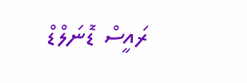ރައީސް ޑޮނަލްޑް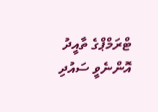ޓްރަމްޕްގެ ތާއީދު އޮންނެވީ ސައުދި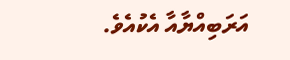އަރަބިއްޔާއާ އެކުއެވެ.